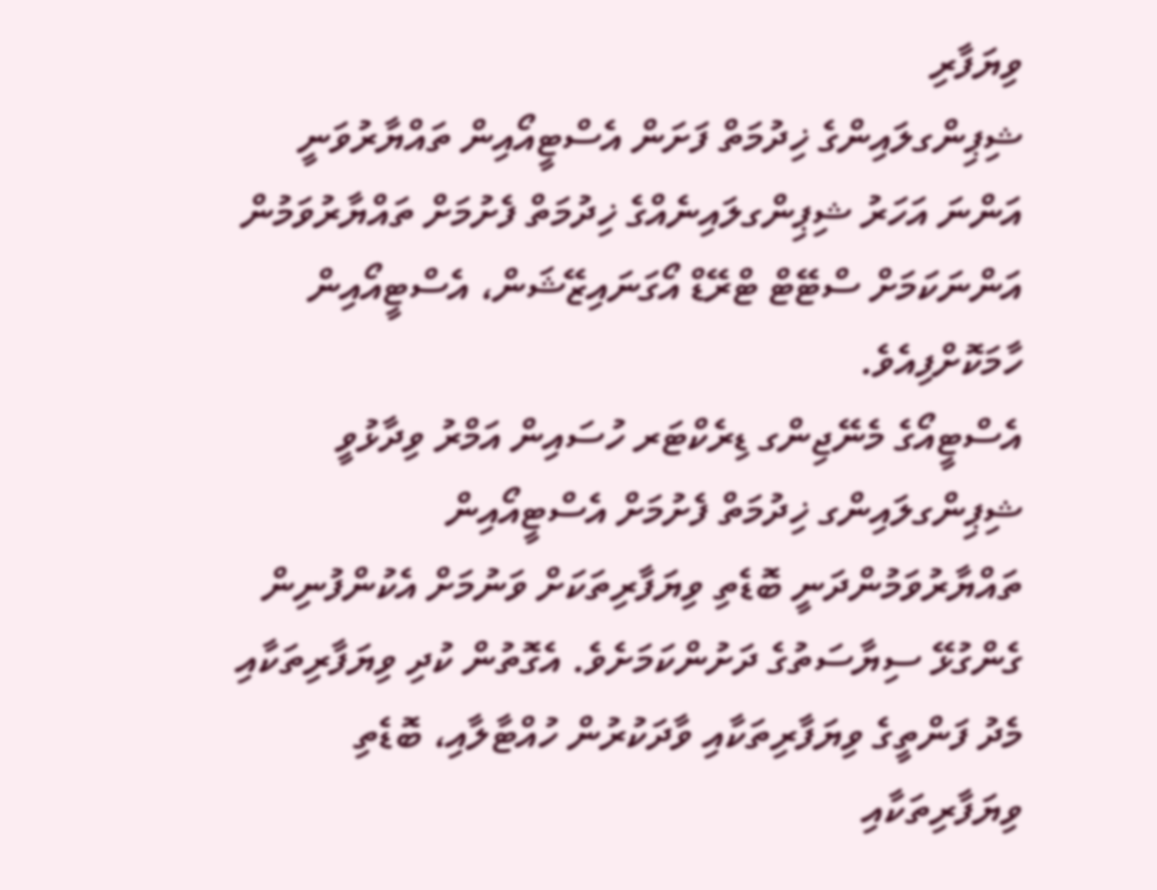ވިޔަފާރި
ޝިޕިންގލައިންގެ ޚިދުމަތް ފަށަން އެސްޓީއޯއިން ތައްޔާރުވަނީ
އަންނަ އަހަރު ޝިޕިންގލައިނެއްގެ ޚިދުމަތް ފެށުމަށް ތައްޔާރުވަމުން އަންނަކަމަށް ސްޓޭޓް ޓްރޭޑް އޯގަނައިޒޭޝަން، އެސްޓީއޯއިން ހާމަކޮށްފިއެވެ.
އެސްޓީއޯގެ މެނޭޖިންގ ޑިރެކްޓަރ ހުސައިން އަމްރު ވިދާޅުވީ ޝިޕިންގލައިންގ ޚިދުމަތް ފެށުމަށް އެސްޓީއޯއިން ތައްޔާރުވަމުންދަނީ ބޮޑެތި ވިޔަފާރިތަކަށް ވަނުމަށް އެކުންފުނިން ގެންގުޅޭ ސިޔާސަތުގެ ދަށުންކަމަށެވެ. އެގޮތުން ކުދި ވިޔަފާރިތަކާއި މެދު ފަންތީގެ ވިޔަފާރިތަކާއި ވާދަކުރުން ހުއްޓާލާއި، ބޮޑެތި ވިޔަފާރިތަކާއި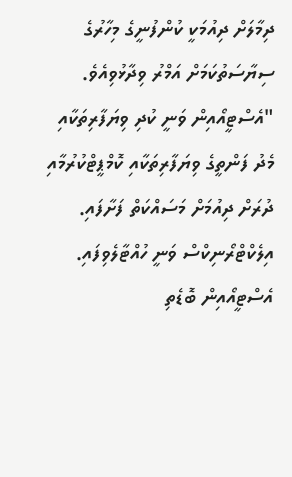ދިމާލަށް ދިއުމަކީ ކުންފުނީގެ މިހާރުގެ ސިޔާސަތުކަމަށް އަމްރު ވިދާޅުވިއެވެ.
"އެސްޓީއޯއިން ވަނީ ކުދި ވިޔަފާރިތަކާއި މެދު ފަންތީގެ ވިޔަފާރިތަކާއި ކޮމްޕީޓްކުރުމާއި ދުރަށް ދިއުމަށް މަސައްކަތް ފަށާފައި. އިލެކްޓްރޯނިކްސް ވަނީ ހުއްޓާލެވިފައި. އެސްޓީއޯއިން ބޮޑެތި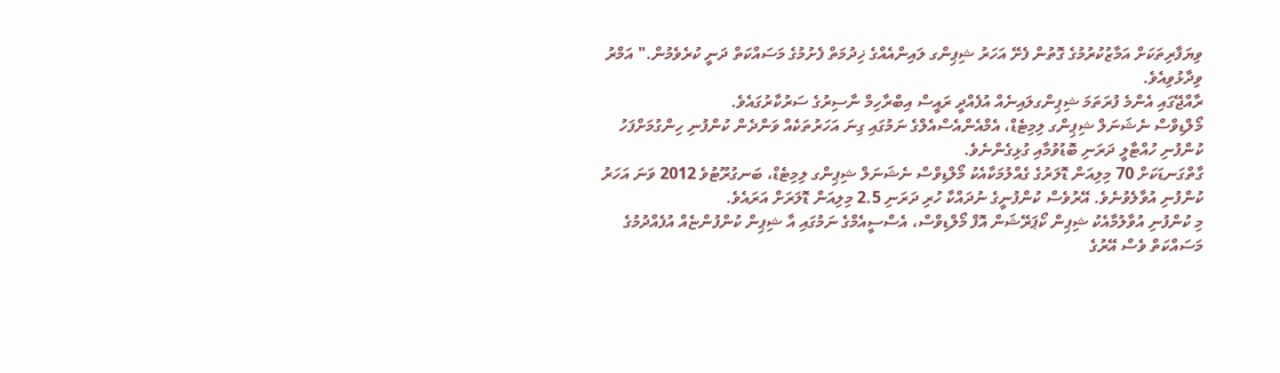ވިޔަފާރިތަކަށް އަމާޒުކުރުމުގެ ގޮތުން ފެށޭ އަހަރު ޝިޕިންގ ލައިންއެއްގެ ޚިދުމަތް ފެށުމުގެ މަސައްކަތް ދަނީ ކުރެވެމުން." އަމްރު ވިދާޅުވިއެވެ.
ރާއްޖޭގައި އެންމެ ފުރަތަމަ ޝިޕިންގލައިނެއް އުފެއްދީ ރައީސް އިބްރާހިމް ނާސިރުގެ ސަރުކާރުގައެވެ.
މޯލްޑިވްސް ނެޝަނަލް ޝިޕިންގ ލިމިޓެޑް، އެމްއެންއެސްއެލްގެ ނަމުގައި ގިނަ އަހަރުތަކެއް ވަންދެން ކުންފުނި ހިންގުމަށްފަހު ކުންފުނި ހުއްޓާލީ ދަރަނި ބޮޑުވުމާއި ގުޅިގެންނެވެ.
ގާތްގަނޑަކަށް 70 މިލިއަން ޑޮލަރުގެ ގެއްލުމަކާއެކު މޯލްޑިވްސް ނެޝަނަލް ޝިޕިންގ ލިމިޓެޑް، ބަނގުރޫޓުވެ 2012 ވަނަ އަހަރު ކުންފުނި އުވާލެވުނެވެ. އޭރުވެސް ކުންފުނީގެ ނުދައްކާ ހުރި ދަރަނި 2.5 މިލިއަން ޑޮލަރަށް އަރައެވެ.
މި ކުންފުނި އުވާލުމާއެކު ޝިޕިން ކޯޕަރޭޝަން އޮފް މޯލްޑިވްސް، އެސްސީއެމްގެ ނަމުގައި އާ ޝިޕިން ކުންފުންޏެއް އުފެއްދުމުގެ މަސައްކަތް ވެސް އޭރުގެ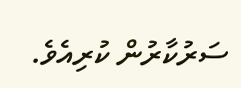ސަރުކާރުން ކުރިއެވެ.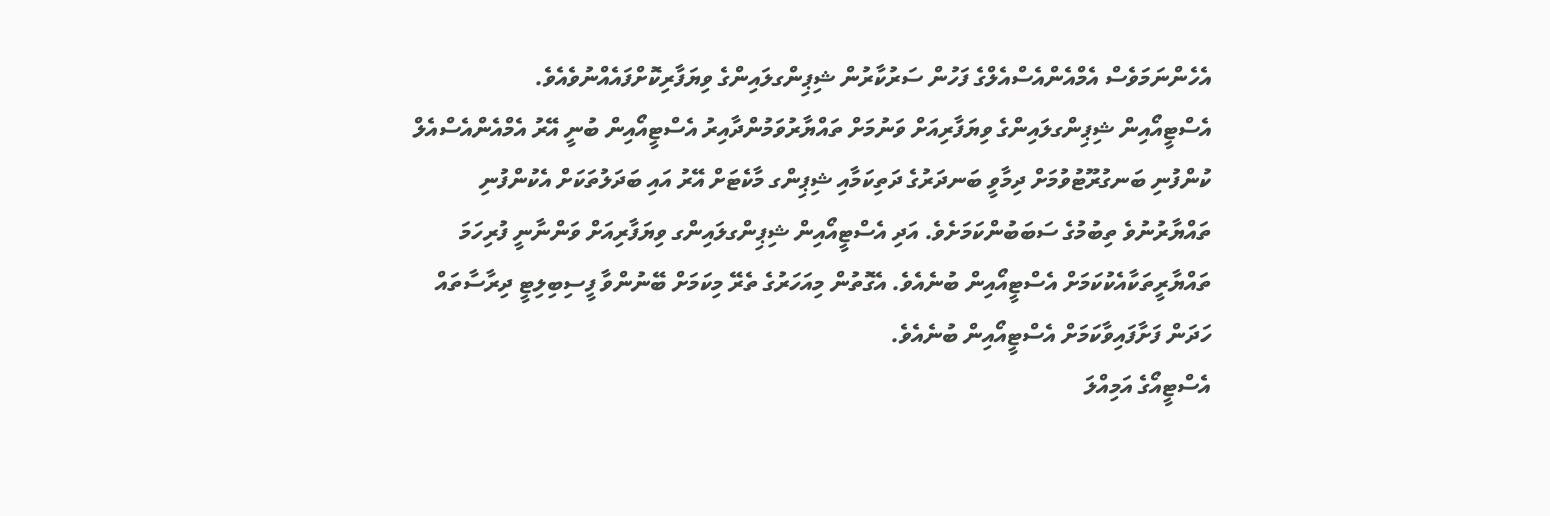އެހެންނަމަވެސް އެމްއެންއެސްއެލްގެ ފަހުން ސަރުކާރުން ޝިޕިންގލައިންގެ ވިޔަފާރިކޮށްފައެއްނުވެއެވެ.
އެސްޓީއޯއިން ޝިޕިންގލައިންގެ ވިޔަފާރިއަށް ވަނުމަށް ތައްޔާރުވަމުންދާއިރު އެސްޓީއޯއިން ބުނީ އޭރު އެމްއެންއެސްއެލް ކުންފުނި ބަނގުރޫޓުވުމަށް ދިމާވީ ބަނދަރުގެ ދަތިކަމާއި ޝިޕިންގ މާކެޓަށް އޭރު އައި ބަދަލުތަކަށް އެކުންފުނި ތައްޔާރުނުވެ ތިބުމުގެ ސަބަބުންކަމަށެވެ. އަދި އެސްޓީއޯއިން ޝިޕިންގލައިންގ ވިޔަފާރިއަށް ވަންނާނީ ފުރިހަމަ ތައްޔާރީތަކާއެކުކަމަށް އެސްޓީއޯއިން ބުނެއެވެ. އެގޮތުން މިއަހަރުގެ ތެރޭ މިކަމަށް ބޭނުންވާ ފީސިބިލިޓީ ދިރާސާތައް ހަދަން ފަށާފައިވާކަމަށް އެސްޓީއޯއިން ބުނެއެވެ.
އެސްޓީއޯގެ އަމިއްލަ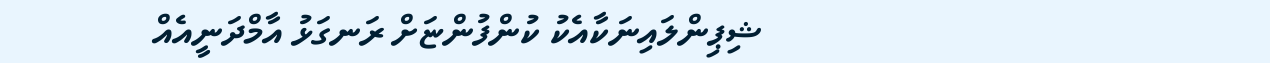ޝިޕިންލައިނަކާއެކު ކުންފުންޏަށް ރަނގަޅު އާމްދަނީއެއް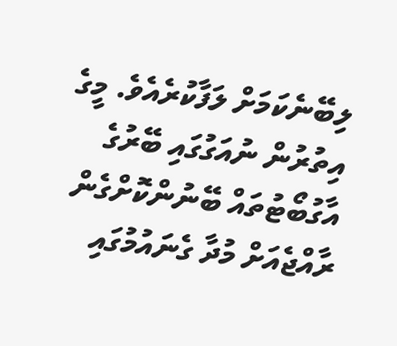ލިބޭނެކަމަށް ލަފާކުރެއެވެ. މީގެ އިތުރުން ނުއަގުގައި ބޭރުގެ އާގުބޯޓުތައް ބޭނުންކޮށްގެން ރާއްޖެއަށް މުދާ ގެނައުމުގައި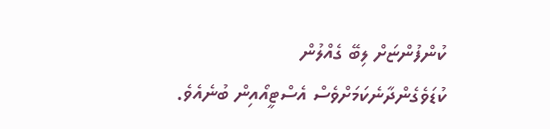ކުންފުންޏަށް ލިބޭ ގެއްލުން ކުޑަވެގެންދާނެކަމަށްވެސް އެސްޓީއޯއިން ބުނެއެވެ.